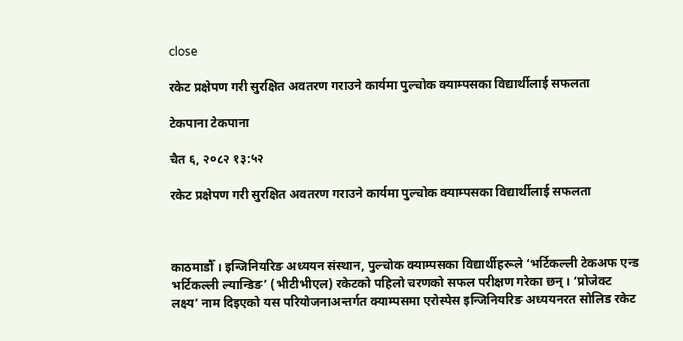close

रकेट प्रक्षेपण गरी सुरक्षित अवतरण गराउने कार्यमा पुल्चोक क्याम्पसका विद्यार्थीलाई सफलता

टेकपाना टेकपाना

चैत ६, २०८२ १३:५२

रकेट प्रक्षेपण गरी सुरक्षित अवतरण गराउने कार्यमा पुल्चोक क्याम्पसका विद्यार्थीलाई सफलता



काठमाडौँ । इन्जिनियरिङ अध्ययन संस्थान, पुल्चोक क्याम्पसका विद्यार्थीहरूले ‘भर्टिकल्ली टेकअफ एन्ड भर्टिकल्ली ल्यान्डिङ’ (भीटीभीएल) रकेटको पहिलो चरणको सफल परीक्षण गरेका छन् । ‘प्रोजेक्ट लक्ष्य’ नाम दिइएको यस परियोजनाअन्तर्गत क्याम्पसमा एरोस्पेस इन्जिनियरिङ अध्ययनरत सोलिड रकेट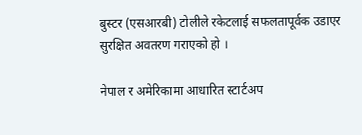बुस्टर (एसआरबी) टोलीले रकेटलाई सफलतापूर्वक उडाएर सुरक्षित अवतरण गराएको हो ।

नेपाल र अमेरिकामा आधारित स्टार्टअप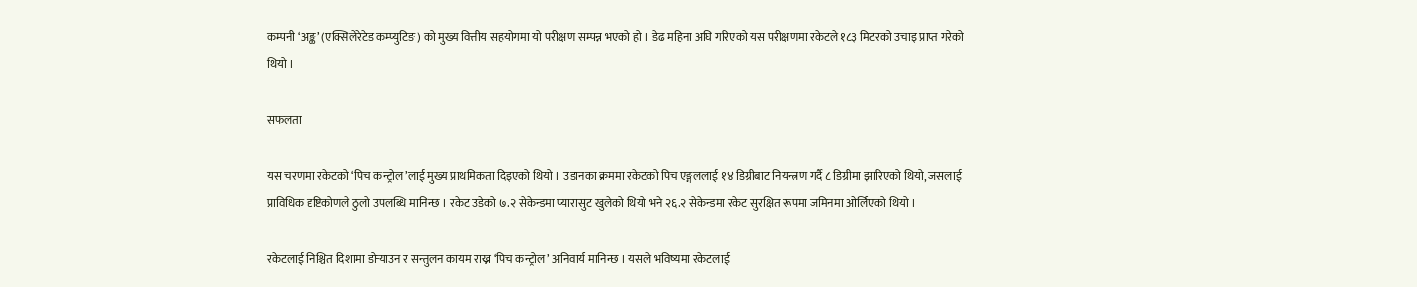कम्पनी ‘अङ्क’ (एक्सिलेरेटेड कम्प्युटिङ) को मुख्य वित्तीय सहयोगमा यो परीक्षण सम्पन्न भएको हो । डेढ महिना अघि गरिएको यस परीक्षणमा रकेटले १८३ मिटरको उचाइ प्राप्त गरेको थियो ।

सफलता

यस चरणमा रकेटको ‘पिच कन्ट्रोल’लाई मुख्य प्राथमिकता दिइएको थियो । उडानका क्रममा रकेटको पिच एङ्गललाई १४ डिग्रीबाट नियन्त्रण गर्दै ८ डिग्रीमा झारिएको थियो, जसलाई प्राविधिक दृष्टिकोणले ठुलो उपलब्धि मानिन्छ । रकेट उडेको ७.२ सेकेन्डमा प्यारासुट खुलेको थियो भने २६.२ सेकेन्डमा रकेट सुरक्षित रूपमा जमिनमा ओर्लिएको थियो ।

रकेटलाई निश्चित दिशामा डोर्‍याउन र सन्तुलन कायम राख्न ‘पिच कन्ट्रोल’ अनिवार्य मानिन्छ । यसले भविष्यमा रकेटलाई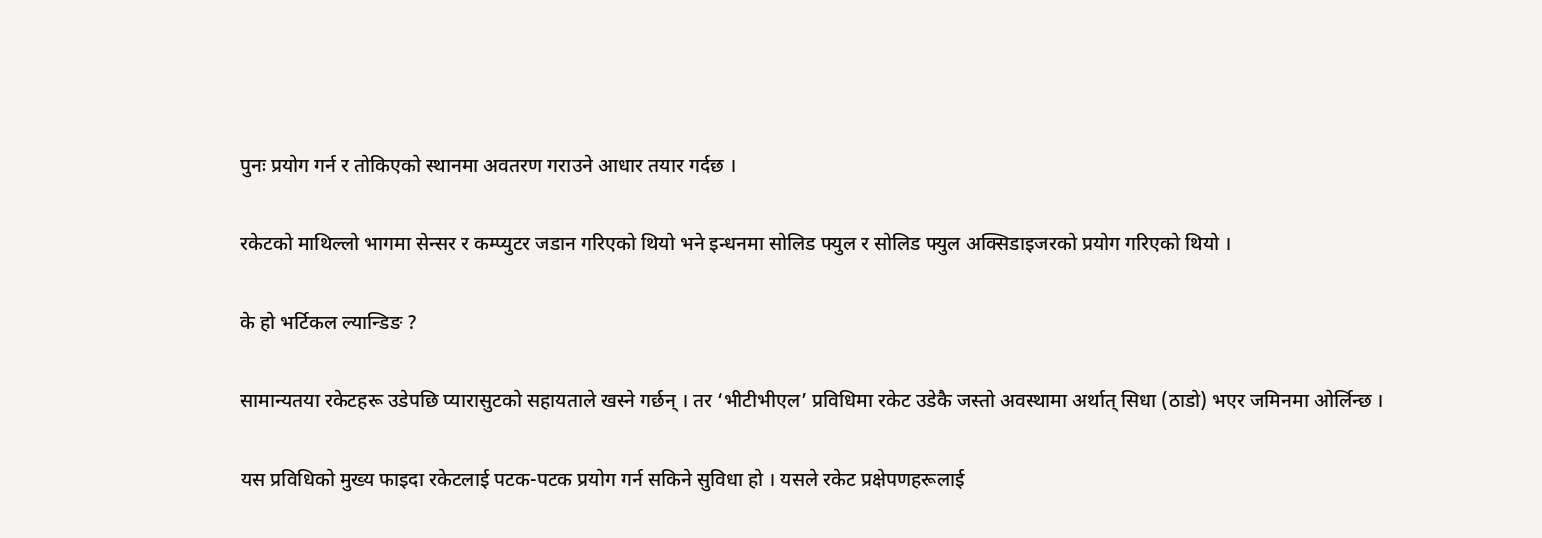पुनः प्रयोग गर्न र तोकिएको स्थानमा अवतरण गराउने आधार तयार गर्दछ ।

रकेटको माथिल्लो भागमा सेन्सर र कम्प्युटर जडान गरिएको थियो भने इन्धनमा सोलिड फ्युल र सोलिड फ्युल अक्सिडाइजरको प्रयोग गरिएको थियो ।

के हो भर्टिकल ल्यान्डिङ ?

सामान्यतया रकेटहरू उडेपछि प्यारासुटको सहायताले खस्ने गर्छन् । तर ‘भीटीभीएल’ प्रविधिमा रकेट उडेकै जस्तो अवस्थामा अर्थात् सिधा (ठाडो) भएर जमिनमा ओर्लिन्छ ।

यस प्रविधिको मुख्य फाइदा रकेटलाई पटक-पटक प्रयोग गर्न सकिने सुविधा हो । यसले रकेट प्रक्षेपणहरूलाई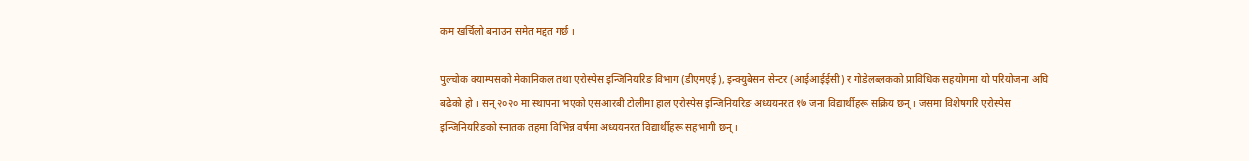कम खर्चिलो बनाउन समेत मद्दत गर्छ ।

पुल्चोक क्याम्पसको मेकानिकल तथा एरोस्पेस इन्जिनियरिङ विभाग (डीएमएई), इन्क्युबेसन सेन्टर (आईआईईसी) र गोडेलब्लकको प्राविधिक सहयोगमा यो परियोजना अघि बढेको हो । सन् २०२० मा स्थापना भएको एसआरबी टोलीमा हाल एरोस्पेस इन्जिनियरिङ अध्ययनरत १७ जना विद्यार्थीहरू सक्रिय छन् । जसमा विशेषगरि एरोस्पेस इन्जिनियरिङको स्नातक तहमा विभिन्न वर्षमा अध्ययनरत विद्यार्थीहरू सहभागी छन् ।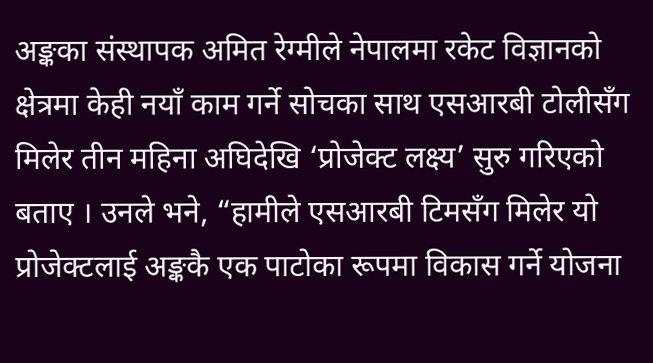अङ्कका संस्थापक अमित रेग्मीले नेपालमा रकेट विज्ञानको क्षेत्रमा केही नयाँ काम गर्ने सोचका साथ एसआरबी टोलीसँग मिलेर तीन महिना अघिदेखि ‘प्रोजेक्ट लक्ष्य’ सुरु गरिएको बताए । उनले भने, “हामीले एसआरबी टिमसँग मिलेर यो प्रोजेक्टलाई अङ्ककै एक पाटोका रूपमा विकास गर्ने योजना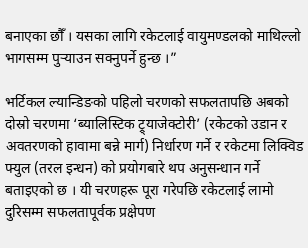बनाएका छौँ । यसका लागि रकेटलाई वायुमण्डलको माथिल्लो भागसम्म पुर्‍याउन सक्नुपर्ने हुन्छ ।”

भर्टिकल ल्यान्डिङको पहिलो चरणको सफलतापछि अबको दोस्रो चरणमा ‘ब्यालिस्टिक ट्र्याजेक्टोरी’ (रकेटको उडान र अवतरणको हावामा बन्ने मार्ग) निर्धारण गर्ने र रकेटमा लिक्विड फ्युल (तरल इन्धन) को प्रयोगबारे थप अनुसन्धान गर्ने बताइएको छ । यी चरणहरू पूरा गरेपछि रकेटलाई लामो दुरिसम्म सफलतापूर्वक प्रक्षेपण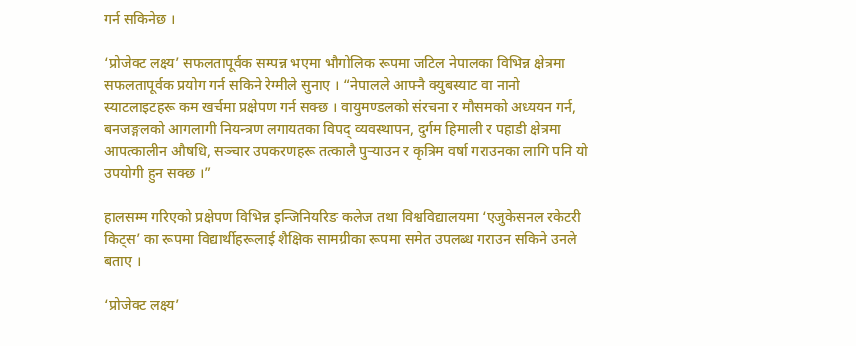गर्न सकिनेछ ।

‘प्रोजेक्ट लक्ष्य’ सफलतापूर्वक सम्पन्न भएमा भौगोलिक रूपमा जटिल नेपालका विभिन्न क्षेत्रमा सफलतापूर्वक प्रयोग गर्न सकिने रेग्मीले सुनाए । “नेपालले आफ्नै क्युबस्याट वा नानो स्याटलाइटहरू कम खर्चमा प्रक्षेपण गर्न सक्छ । वायुमण्डलको संरचना र मौसमको अध्ययन गर्न, बनजङ्गलको आगलागी नियन्त्रण लगायतका विपद् व्यवस्थापन, दुर्गम हिमाली र पहाडी क्षेत्रमा आपत्कालीन औषधि, सञ्चार उपकरणहरू तत्कालै पुर्‍याउन र कृत्रिम वर्षा गराउनका लागि पनि यो उपयोगी हुन सक्छ ।”

हालसम्म गरिएको प्रक्षेपण विभिन्न इन्जिनियरिङ कलेज तथा विश्वविद्यालयमा ‘एजुकेसनल रकेटरी किट्स’ का रूपमा विद्यार्थीहरूलाई शैक्षिक सामग्रीका रूपमा समेत उपलब्ध गराउन सकिने उनले बताए ।

‘प्रोजेक्ट लक्ष्य’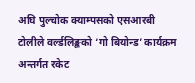अघि पुल्चोक क्याम्पसको एसआरबी टोलीले वर्ल्डलिङ्कको ‘गो बियोन्ड’ कार्यक्रम अन्तर्गत रकेट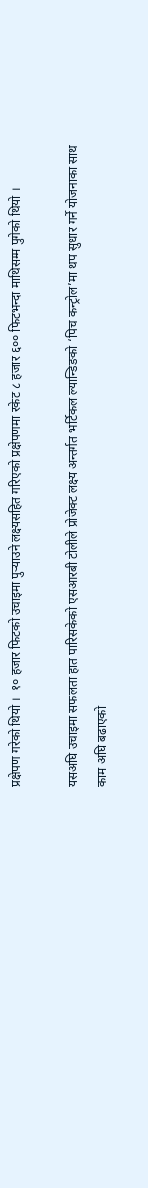प्रक्षेपण गरेको थियो ।  १० हजार फिटको उचाइमा पुर्‍याउने लक्ष्यसहित गरिएको प्रक्षेपणमा रकेट ८ हजार ६०० फिटभन्दा माथिसम्म‌ पुगेको थियो ।

यसअघि उचाइमा सफलता हात पारिसकेको एसआरबी टोलीले प्रोजेक्ट लक्ष्य अन्तर्गत भर्टिकल ल्यान्डिङको ‘पिच कन्ट्रोल’मा थप सुधार गर्ने योजनाका साथ काम अघि बढाएको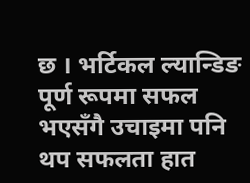छ । भर्टिकल ल्यान्डिङ पूर्ण रूपमा सफल भएसँगै उचाइमा पनि थप सफलता हात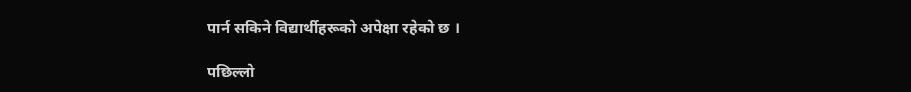पार्न सकिने विद्यार्थीहरूको अपेक्षा रहेको छ ।

पछिल्लो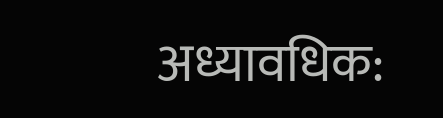अध्यावधिक: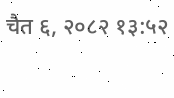चैत ६, २०८२ १३:५२